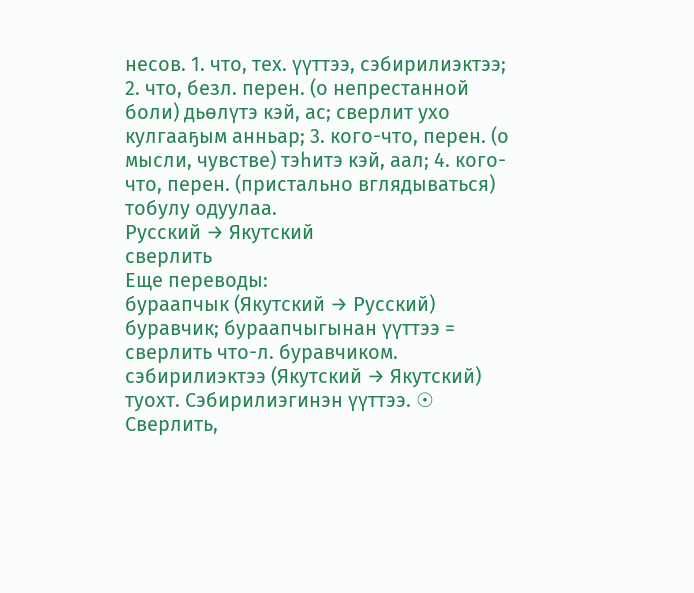несов. 1. что, тех. үүттээ, сэбирилиэктээ; 2. что, безл. перен. (о непрестанной боли) дьөлүтэ кэй, ас; сверлит ухо кулгааҕым анньар; 3. кого-что, перен. (о мысли, чувстве) тэһитэ кэй, аал; 4. кого-что, перен. (пристально вглядываться) тобулу одуулаа.
Русский → Якутский
сверлить
Еще переводы:
бураапчык (Якутский → Русский)
буравчик; бураапчыгынан үүттээ = сверлить что-л. буравчиком.
сэбирилиэктээ (Якутский → Якутский)
туохт. Сэбирилиэгинэн үүттээ. ☉ Сверлить,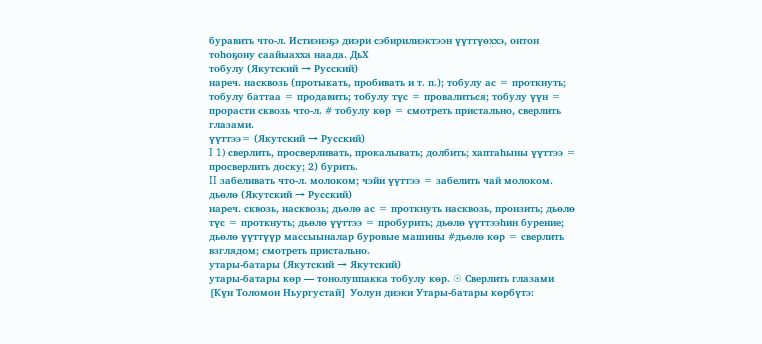буравить что-л. Истиэнэҕэ диэри сэбирилиэктээн үүттүөххэ, онтон тоһоҕону саайыахха наада. ДьХ
тобулу (Якутский → Русский)
нареч. насквозь (протыкать, пробивать и т. п.); тобулу ас = проткнуть; тобулу баттаа = продавить; тобулу түс = провалиться; тобулу үүн = прорасти сквозь что-л. # тобулу көр = смотреть пристально, сверлить глазами.
үүттээ= (Якутский → Русский)
I 1) сверлить, просверливать, прокалывать; долбить; хаптаһыны үүттээ = просверлить доску; 2) бурить.
II забеливать что-л. молоком; чэйи үүттээ = забелить чай молоком.
дьөлө (Якутский → Русский)
нареч. сквозь, насквозь; дьөлө ас = проткнуть насквозь, пронзить; дьөлө түс = проткнуть; дьөлө үүттээ = пробурить; дьөлө үүттээһин бурение; дьөлө үүттүүр массыыналар буровые машины #дьөлө көр = сверлить взглядом; смотреть пристально.
утары-батары (Якутский → Якутский)
утары-батары көр — тонолуппакка тобулу көр. ☉ Сверлить глазами
[Күн Толомон Ньургустай] Уолун диэки Утары-батары көрбүтэ: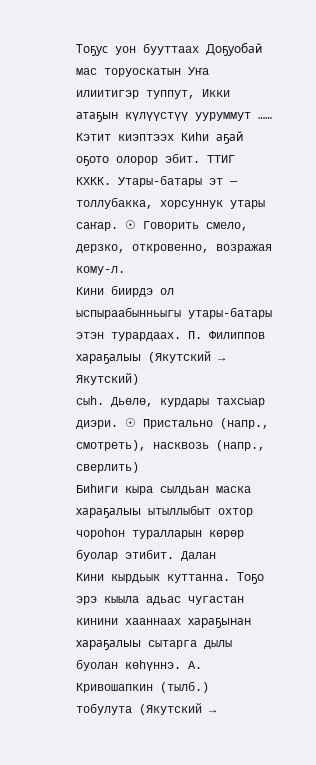Тоҕус уон бууттаах Доҕуобай мас торуоскатын Уҥа илиитигэр туппут, Икки атаҕын күлүүстүү ууруммут …… Кэтит киэптээх Киһи аҕай оҕото олорор эбит. ТТИГ КХКК. Утары-батары эт — толлубакка, хорсуннук утары саҥар. ☉ Говорить смело, дерзко, откровенно, возражая кому-л.
Кини биирдэ ол ыспыраабынньыгы утары-батары этэн турардаах. П. Филиппов
хараҕалыы (Якутский → Якутский)
сыһ. Дьөлө, курдары тахсыар диэри. ☉ Пристально (напр., смотреть), насквозь (напр., сверлить)
Биһиги кыра сылдьан маска хараҕалыы ытыллыбыт охтор чороһон туралларын көрөр буолар этибит. Далан
Кини кырдьык куттанна. Тоҕо эрэ кыыла адьас чугастан кинини хааннаах хараҕынан хараҕалыы сытарга дылы буолан көһүннэ. А. Кривошапкин (тылб.)
тобулута (Якутский →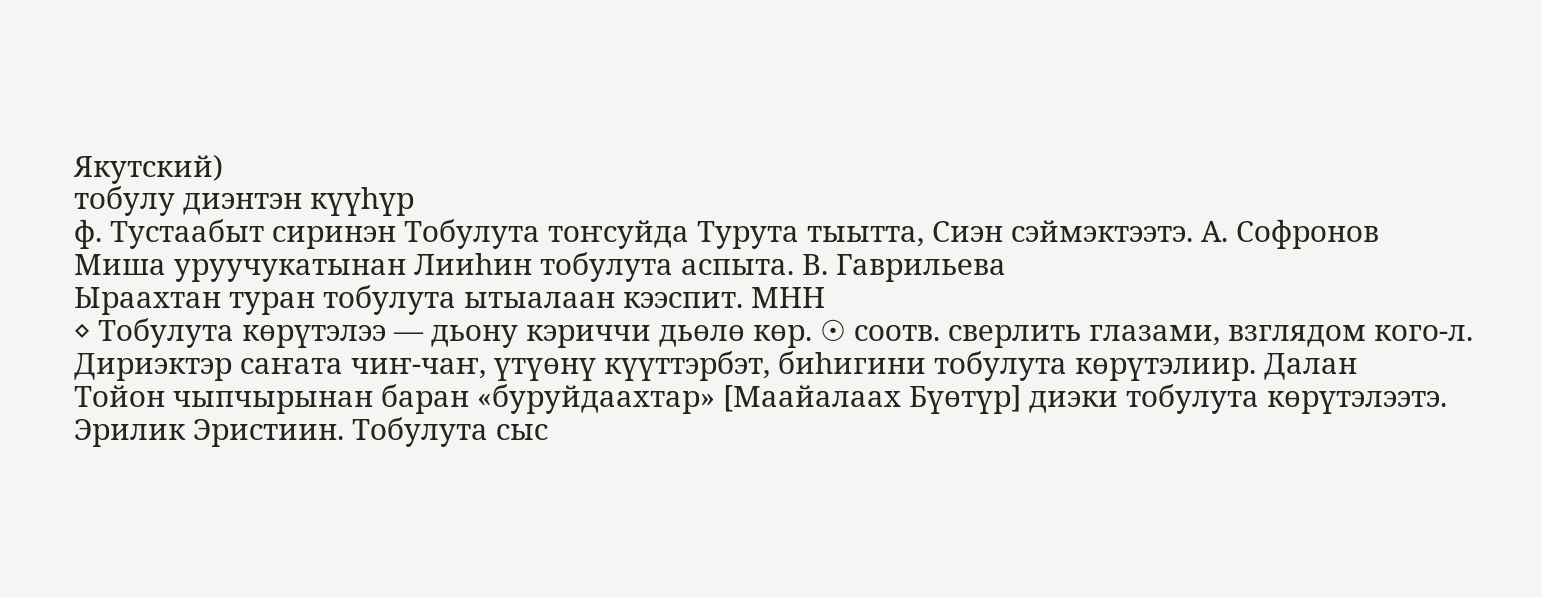Якутский)
тобулу диэнтэн күүһүр
ф. Тустаабыт сиринэн Тобулута тоҥсуйда Турута тыытта, Сиэн сэймэктээтэ. А. Софронов
Миша уруучукатынан Лииһин тобулута аспыта. В. Гаврильева
Ыраахтан туран тобулута ытыалаан кээспит. МНН
◊ Тобулута көрүтэлээ — дьону кэриччи дьөлө көр. ☉ соотв. сверлить глазами, взглядом кого-л.
Дириэктэр саҥата чиҥ-чаҥ, үтүөнү күүттэрбэт, биһигини тобулута көрүтэлиир. Далан
Тойон чыпчырынан баран «буруйдаахтар» [Маайалаах Бүөтүр] диэки тобулута көрүтэлээтэ. Эрилик Эристиин. Тобулута сыс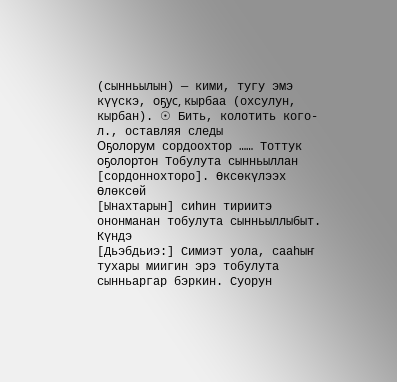(сынньылын) — кими, тугу эмэ күүскэ, оҕус, кырбаа (охсулун, кырбан). ☉ Бить, колотить кого-л., оставляя следы
Оҕолорум сордоохтор …… Тоттук оҕолортон Тобулута сынньыллан [сордоннохторо]. Өксөкүлээх Өлөксөй
[Ынахтарын] сиһин тириитэ ононманан тобулута сынньыллыбыт. Күндэ
[Дьэбдьиэ:] Симиэт уола, сааһыҥ тухары миигин эрэ тобулута сынньаргар бэркин. Суорун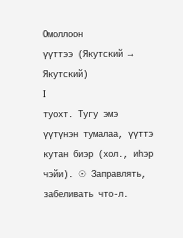Омоллоон
үүттээ (Якутский → Якутский)
I
туохт. Тугу эмэ үүтүнэн тумалаа, үүттэ кутан биэр (хол., иһэр чэйи). ☉ Заправлять, забеливать что-л.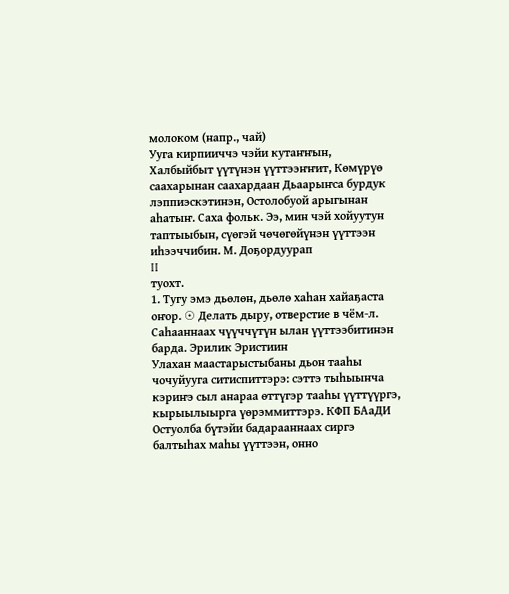молоком (напр., чай)
Ууга кирпииччэ чэйи кутаҥҥын, Халбыйбыт үүтүнэн үүттээҥҥит, Көмүрүө саахарынан саахардаан Дьаарыҥса бурдук лэппиэскэтинэн, Остолобуой арыгынан аһатыҥ. Саха фольк. Ээ, мин чэй хойуутун таптыыбын, сүөгэй чөчөгөйүнэн үүттээн иһээччибин. М. Доҕордуурап
II
туохт.
1. Тугу эмэ дьөлөн, дьөлө хаһан хайаҕаста оҥор. ☉ Делать дыру, отверстие в чём-л.
Саһааннаах чүүччүтүн ылан үүттээбитинэн барда. Эрилик Эристиин
Улахан маастарыстыбаны дьон тааһы чочуйууга ситиспиттэрэ: сэттэ тыһыынча кэриҥэ сыл анараа өттүгэр тааһы үүттүүргэ, кырыылыырга үөрэммиттэрэ. КФП БАаДИ
Остуолба бүтэйи бадарааннаах сиргэ балтыһах маһы үүттээн, онно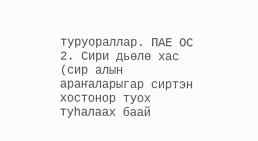туруораллар. ПАЕ ОС
2. Сири дьөлө хас (сир алын араҥаларыгар сиртэн хостонор туох туһалаах баай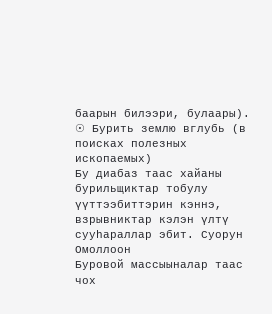баарын билээри, булаары). ☉ Бурить землю вглубь (в поисках полезных ископаемых)
Бу диабаз таас хайаны бурильщиктар тобулу үүттээбиттэрин кэннэ, взрывниктар кэлэн үлтү сууһараллар эбит. Суорун Омоллоон
Буровой массыыналар таас чох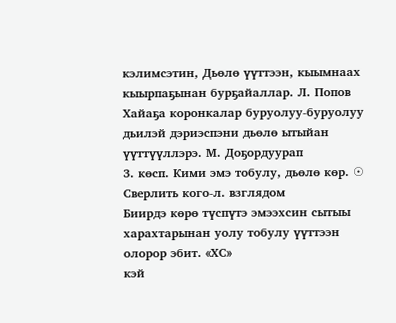кэлимсэтин, Дьөлө үүттээн, кыымнаах кыырпаҕынан бурҕайаллар. Л. Попов
Хайаҕа коронкалар буруолуу-буруолуу дьилэй дэриэспэни дьөлө ытыйан үүттүүллэрэ. М. Доҕордуурап
3. көсп. Кими эмэ тобулу, дьөлө көр. ☉ Сверлить кого-л. взглядом
Биирдэ көрө түспүтэ эмээхсин сытыы харахтарынан уолу тобулу үүттээн олорор эбит. «ХС»
кэй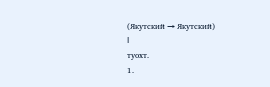(Якутский → Якутский)
I
туохт.
1.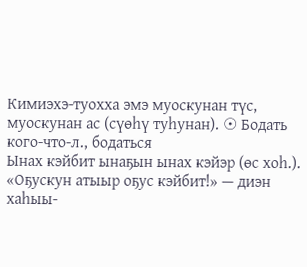Кимиэхэ-туохха эмэ муоскунан түс, муоскунан ас (сүөһү туһунан). ☉ Бодать кого-что-л., бодаться
Ынах кэйбит ынаҕын ынах кэйэр (өс хоһ.). «Оҕускун атыыр оҕус кэйбит!» — диэн хаһыы-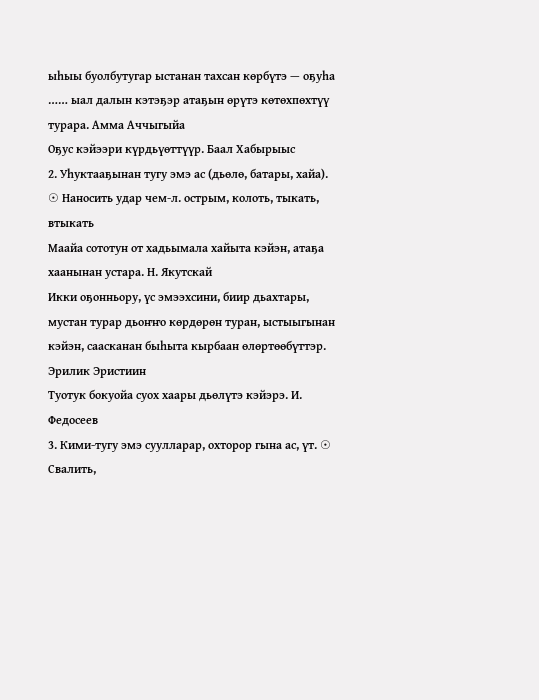ыһыы буолбутугар ыстанан тахсан көрбүтэ — оҕуһа …… ыал далын кэтэҕэр атаҕын өрүтэ көтөхпөхтүү турара. Амма Аччыгыйа
Оҕус кэйээри күрдьүөттүүр. Баал Хабырыыс
2. Уһуктааҕынан тугу эмэ ас (дьөлө, батары, хайа). ☉ Наносить удар чем-л. острым, колоть, тыкать, втыкать
Маайа сототун от хадьымала хайыта кэйэн, атаҕа хаанынан устара. Н. Якутскай
Икки оҕонньору, үс эмээхсини, биир дьахтары, мустан турар дьоҥҥо көрдөрөн туран, ыстыыгынан кэйэн, саасканан быһыта кырбаан өлөртөөбүттэр. Эрилик Эристиин
Туотук бокуойа суох хаары дьөлүтэ кэйэрэ. И. Федосеев
3. Кими-тугу эмэ суулларар, охторор гына ас, үт. ☉ Свалить,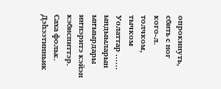опрокинуть, сбить с ног кого-л. толчком, тычком
Уолаттар …… ындыыларын ыҥыырдары иҥнэритэ кэйэн кэбиспиттэр. Саха фольк. Дэһээтинньик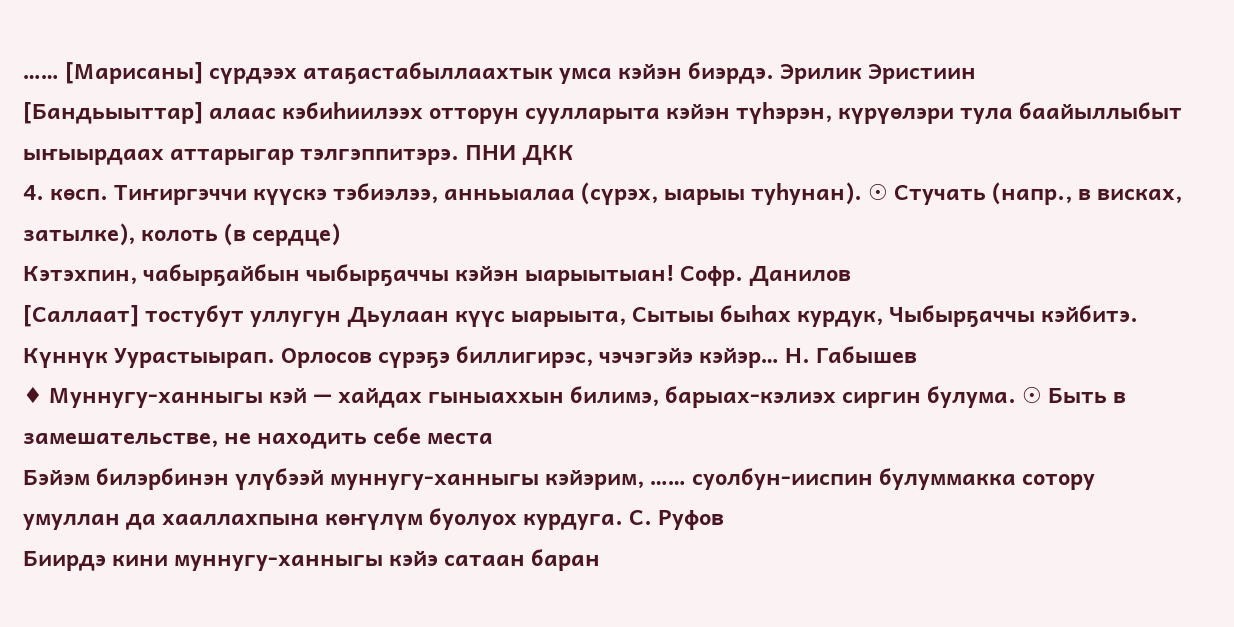…… [Марисаны] сүрдээх атаҕастабыллаахтык умса кэйэн биэрдэ. Эрилик Эристиин
[Бандьыыттар] алаас кэбиһиилээх отторун суулларыта кэйэн түһэрэн, күрүөлэри тула баайыллыбыт ыҥыырдаах аттарыгар тэлгэппитэрэ. ПНИ ДКК
4. көсп. Тиҥиргэччи күүскэ тэбиэлээ, анньыалаа (сүрэх, ыарыы туһунан). ☉ Стучать (напр., в висках, затылке), колоть (в сердце)
Кэтэхпин, чабырҕайбын чыбырҕаччы кэйэн ыарыытыан! Софр. Данилов
[Саллаат] тостубут уллугун Дьулаан күүс ыарыыта, Сытыы быһах курдук, Чыбырҕаччы кэйбитэ. Күннүк Уурастыырап. Орлосов сүрэҕэ биллигирэс, чэчэгэйэ кэйэр… Н. Габышев
♦ Муннугу-ханныгы кэй — хайдах гыныаххын билимэ, барыах-кэлиэх сиргин булума. ☉ Быть в замешательстве, не находить себе места
Бэйэм билэрбинэн үлүбээй муннугу-ханныгы кэйэрим, …… суолбун-ииспин булуммакка сотору умуллан да хааллахпына көҥүлүм буолуох курдуга. С. Руфов
Биирдэ кини муннугу-ханныгы кэйэ сатаан баран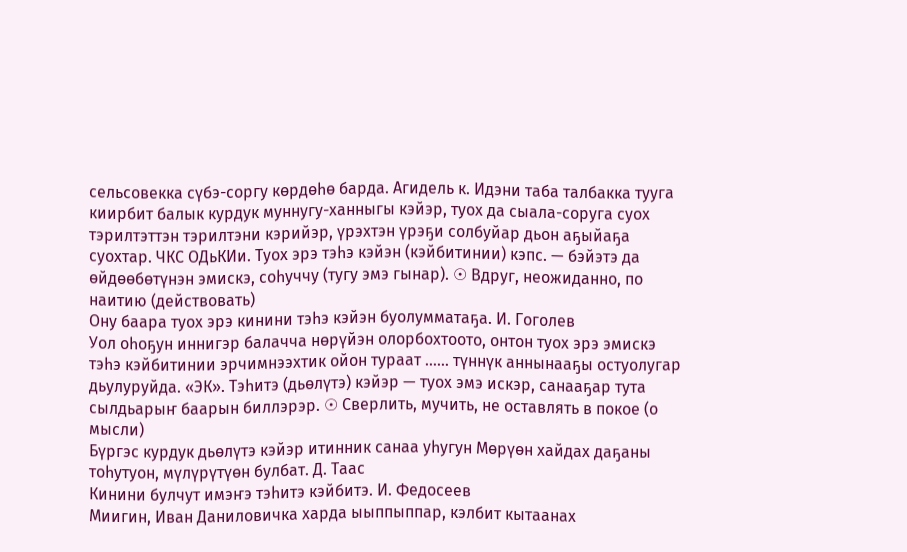сельсовекка сүбэ-соргу көрдөһө барда. Агидель к. Идэни таба талбакка тууга киирбит балык курдук муннугу-ханныгы кэйэр, туох да сыала-соруга суох тэрилтэттэн тэрилтэни кэрийэр, үрэхтэн үрэҕи солбуйар дьон аҕыйаҕа суохтар. ЧКС ОДьКИи. Туох эрэ тэһэ кэйэн (кэйбитинии) кэпс. — бэйэтэ да өйдөөбөтүнэн эмискэ, соһуччу (тугу эмэ гынар). ☉ Вдруг, неожиданно, по наитию (действовать)
Ону баара туох эрэ кинини тэһэ кэйэн буолумматаҕа. И. Гоголев
Уол оһоҕун иннигэр балачча нөрүйэн олорбохтоото, онтон туох эрэ эмискэ тэһэ кэйбитинии эрчимнээхтик ойон тураат …… түннүк аннынааҕы остуолугар дьулуруйда. «ЭК». Тэһитэ (дьөлүтэ) кэйэр — туох эмэ искэр, санааҕар тута сылдьарыҥ баарын биллэрэр. ☉ Сверлить, мучить, не оставлять в покое (о мысли)
Бүргэс курдук дьөлүтэ кэйэр итинник санаа уһугун Мөрүөн хайдах даҕаны тоһутуон, мүлүрүтүөн булбат. Д. Таас
Кинини булчут имэҥэ тэһитэ кэйбитэ. И. Федосеев
Миигин, Иван Даниловичка харда ыыппыппар, кэлбит кытаанах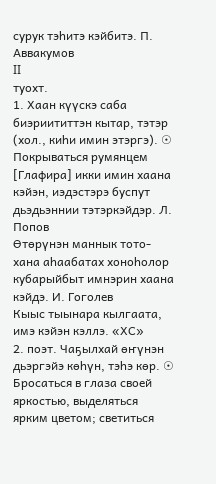сурук тэһитэ кэйбитэ. П. Аввакумов
II
туохт.
1. Хаан күүскэ саба биэриититтэн кытар, тэтэр (хол., киһи имин этэргэ). ☉ Покрываться румянцем
[Глафира] икки имин хаана кэйэн, иэдэстэрэ буспут дьэдьэннии тэтэркэйдэр. Л. Попов
Өтөрүнэн маннык тото-хана аһаабатах хоноһолор кубарыйбыт имнэрин хаана кэйдэ. И. Гоголев
Кыыс тыынара кылгаата, имэ кэйэн кэллэ. «ХС»
2. поэт. Чаҕылхай өҥүнэн дьэргэйэ көһүн, тэһэ көр. ☉ Бросаться в глаза своей яркостью, выделяться ярким цветом; светиться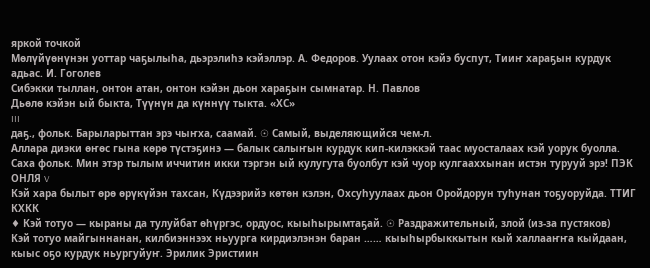яркой точкой
Мөлүйүөнүнэн уоттар чаҕылыһа, дьэрэлиһэ кэйэллэр. А. Федоров. Уулаах отон кэйэ буспут, Тииҥ хараҕын курдук адьас. И. Гоголев
Сибэкки тыллан, онтон атан, онтон кэйэн дьон хараҕын сымнатар. Н. Павлов
Дьөлө кэйэн ый быкта, Түүнүн да күннүү тыкта. «ХС»
III
даҕ., фольк. Барыларыттан эрэ чыҥха, саамай. ☉ Самый, выделяющийся чем-л.
Аллара диэки өҥөс гына көрө түстэҕинэ — балык салыҥын курдук кип-килэккэй таас муосталаах кэй уорук буолла. Саха фольк. Мин этэр тылым иччитин икки тэргэн ый кулугута буолбут кэй чуор кулгааххынан истэн турууй эрэ! ПЭК ОНЛЯ V
Кэй хара былыт өрө өрүкүйэн тахсан, Күдээрийэ көтөн кэлэн, Охсуһуулаах дьон Оройдорун туһунан тоҕуоруйда. ТТИГ КХКК
♦ Кэй тотуо — кыраны да тулуйбат өһүргэс, ордуос, кыыһырымтаҕай. ☉ Раздражительный, злой (из-за пустяков)
Кэй тотуо майгыннанан, килбиэннээх ньуурга кирдиэлэнэн баран …… кыыһырбыккытын кый халлааҥҥа кыйдаан, кыыс оҕо курдук ньургуйуҥ. Эрилик Эристиин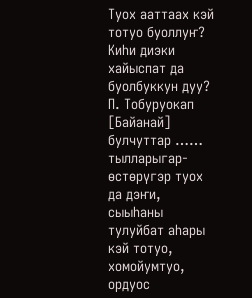Туох ааттаах кэй тотуо буоллуҥ? Киһи диэки хайыспат да буолбуккун дуу? П. Тобуруокап
[Байанай] булчуттар …… тылларыгар-өстөрүгэр туох да дэҥи, сыыһаны тулуйбат аһары кэй тотуо, хомойумтуо, ордуос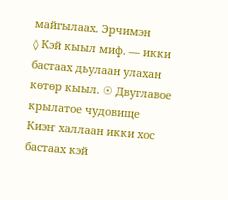майгылаах. Эрчимэн
◊ Кэй кыыл миф. — икки бастаах дьулаан улахан көтөр кыыл. ☉ Двуглавое крылатое чудовище
Киэҥ халлаан икки хос бастаах кэй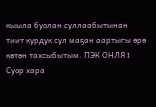кыыла буолан суллаабытынан тиит курдук сул маҕан аартыгы өрө көтөн тахсыбытым. ПЭК ОНЛЯ I
Суор хара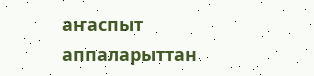аҥаспыт аппаларыттан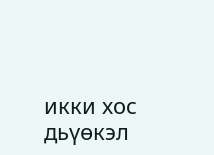икки хос дьүөкэл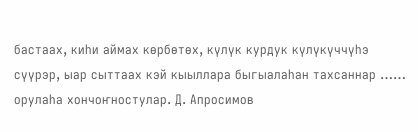бастаах, киһи аймах көрбөтөх, күлүк курдук күлүкүччүһэ сүүрэр, ыар сыттаах кэй кыыллара быгыалаһан тахсаннар …… орулаһа хончоҥностулар. Д. Апросимов